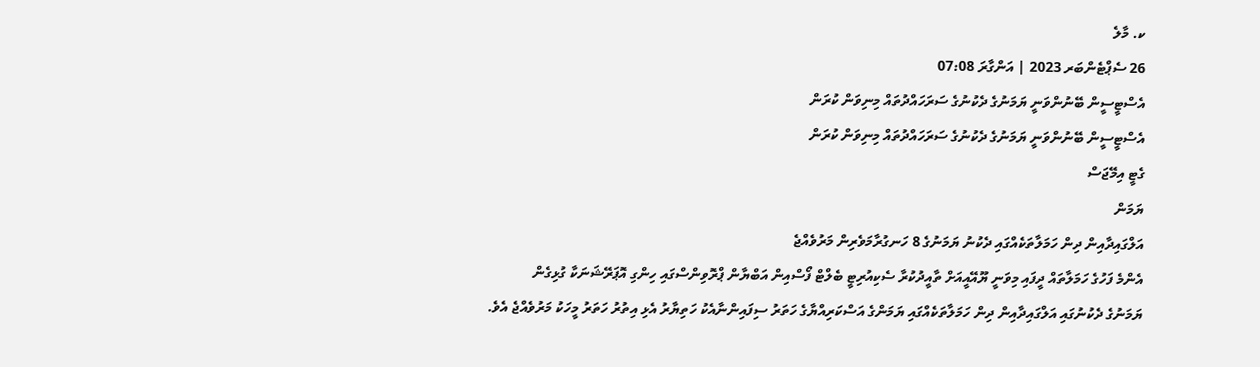ކ. މާލެ
26 ސެޕްޓެންބަރ 2023 | އަންގާރަ 07:08
އެސްޓީސީން ބޭނުންވަނީ ޔަމަނުގެ ދެކުނުގެ ސަރަހައްދުތައް މިނިވަން ކުރަން
އެސްޓީސީން ބޭނުންވަނީ ޔަމަނުގެ ދެކުނުގެ ސަރަހައްދުތައް މިނިވަން ކުރަން
ގެޓީ އިމޭޖަސް
ޔަމަން
އަލްގައިދާއިން ދިން ހަމަލާތަކެއްގައި ދެކުނު ޔަމަނުގެ 8 ހަނގުރާމަވެރިން މަރުވެއްޖެ
އެންމެ ފަހުގެ ހަމަލާތައް ދީފައި މިވަނީ ޔޫއޭއީއަށް ތާއީދުކުރާ ސެކިއުރިޓީ ބެލްޓް ފޯސްއިން އަބްޔާން ޕްރޮވިންސްގައި ހިންގި އޮޕަރޭޝަނަކާ ގުޅިގެން
ޔަމަނުގެ ދެކުނުގައި އަލްގައިދާއިން ދިން ހަމަލާތަކެއްގައި ޔަމަންގެ އަސްކަރިއްޔާގެ ހަތަރު ސިފައިންނާއެކު ހަތިޔާރު އެޅި އިތުރު ހަތަރު މީހަކު މަރުވެއްޖެ އެވެ.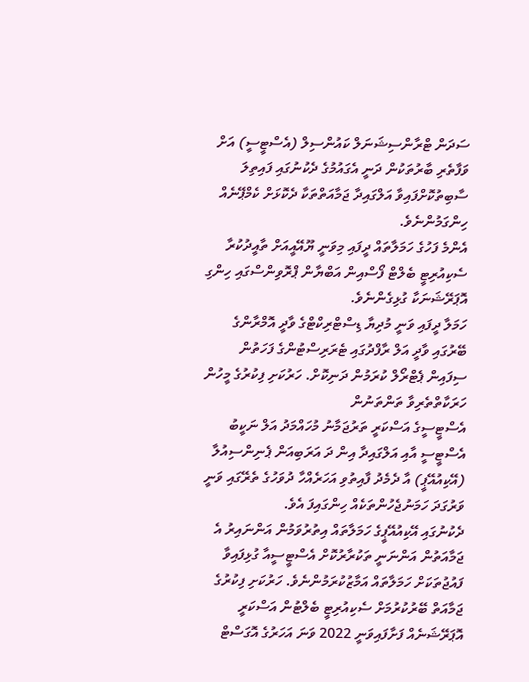ސަދަން ޓްރާންސިޝަނަލް ކައުންސިލް (އެސްޓީސީ) އަށް ވަފާތެރި ބާރުތަކުން ދަނީ އެގައުމުގެ ދެކުނުގައި ފައިތިލަ ސާބިތުކޮށްފައިވާ އަލްގައިދާ ޖަމާއަތްތަކާ ދެކޮޅަށް ކެމްޕޭނެއް ހިންގަމުންނެވެ.
އެންމެ ފަހުގެ ހަމަލާތައް ދީފައި މިވަނީ ޔޫއޭއީއަށް ތާއީދުކުރާ ސެކިއުރިޓީ ބެލްޓް ފޯސްއިން އަބްޔާން ޕްރޮވިންސްގައި ހިންގި އޮޕަރޭޝަނަކާ ގުޅިގެންނެވެ.
ހަމަލާ ދީފައި ވަނީ މުދިޔާ ޑިސްޓްރިކްޓްގެ ވާދީ އޮމްރާންގެ ބޭރުގައި ވާދީ އަލް ރާފްދުގައި ޓެރަރިސްޓުންގެ ފަހަތުން ސިފައިން ޕެޓްރޯލް ކުރަމުން ދަނިކޮށް. ހަރުކަށި ފިކުރުގެ މީހުން ހަރަކާތްތެރިވާ ތަންތަނުން
އެސްޓީސީގެ އަސްކަރީ ތަރުޖަމާނު މުހައްމަދު އަލް ނަކީބު
އެސްޓީސީ އާއި އަލްގައިދާ އިން ދަ އަރަބިއަން ޕެނިންސިއުލާ (އޭކިއުއޭޕީ) އާ ދެމެދު ފާއިތުވި އަހަރެއްހާ ދުވަހުގެ ތެރޭގައި ވަނީ ވަރުގަދަ ހަމަނުޖެހުންތަކެއް ހިންގައިފަ އެވެ.
ދެކުނުގައި އޭކިއުއޭޕީގެ ހަމަލާތައް އިތުރުވަމުން އަންނައިރު އެ ޖަމާއަތުން އަންނަނީ ތަކުރާރުކޮށް އެސްޓީސީއާ ގުޅިފައިވާ ފައުޖުތަކަށް ހަމަލާތައް އަމާޒުކުރަމުންނެވެ. ހަރުކަށި ފިކުރުގެ ޖަމާއަތް ބޭރުކުރުމަށް ސެކިއުރިޓީ ބެލްޓުން އަސްކަރީ އޮޕަރޭޝަނެއް ފަށާފައިވަނީ 2022 ވަނަ އަހަރުގެ އޮގަސްޓް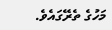މަހުގެ ތެރޭގައެވެ.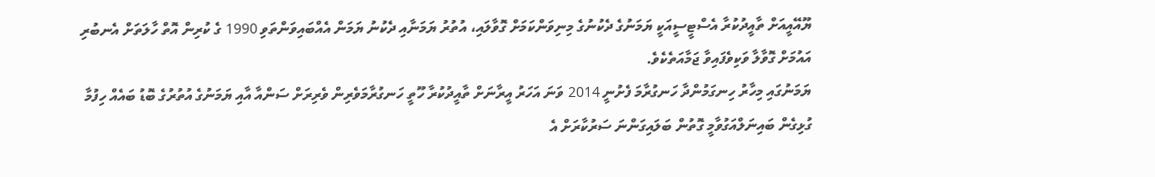ޔޫއޭއީއަށް ތާއީދުކުރާ އެސްޓީސީއަކީ ޔަމަނުގެ ދެކުނުގެ މިނިވަންކަމަށް ގޮވާލައި، އުތުރު ޔަމަނާއި ދެކުނު ޔަމަން އެއްބައިވަންތަވި 1990 ގެ ކުރިން އޮތް ހާލަތަށް އެނބުރި އައުމަށް ގޮވާލާ ވަކިވެފައިވާ ޖަމާއަތެކެވެ.
ޔަމަނުގައި މިހާރު ހިނގަމުންދާ ހަނގުރާމަ ފެށުނީ 2014 ވަނަ އަހަރު އީރާނަށް ތާއީދުކުރާ ހޫތީ ހަނގުރާމަވެރިން ވެރިރަށް ސަންއާ އާއި ޔަމަނުގެ އުތުރުގެ ބޮޑު ބައެއް ހިފުމާ ގުޅިގެން ބައިނަލްއަގުވާމީ ގޮތުން ބަލައިގަންނަ ސަރުކާރަށް އެ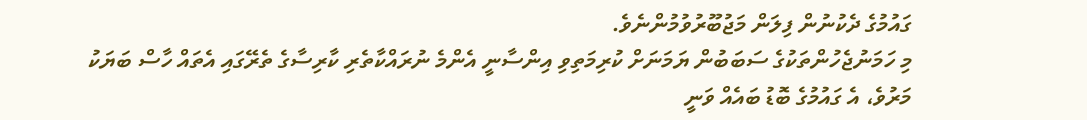ގައުމުގެ ދެކުނުން ފިލަން މަޖުބޫރުވުމުންނެވެ.
މި ހަމަނުޖެހުންތަކުގެ ސަބަބުން ޔަމަނަށް ކުރިމަތިވި އިންސާނީ އެންމެ ނުރައްކާތެރި ކާރިސާގެ ތެރޭގައި އެތައް ހާސް ބަޔަކު މަރުވެ، އެ ގައުމުގެ ބޮޑު ބައެއް ވަނީ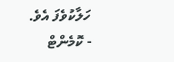ހަލާކުވެފަ އެވެ.
- ކޮމެންޓް